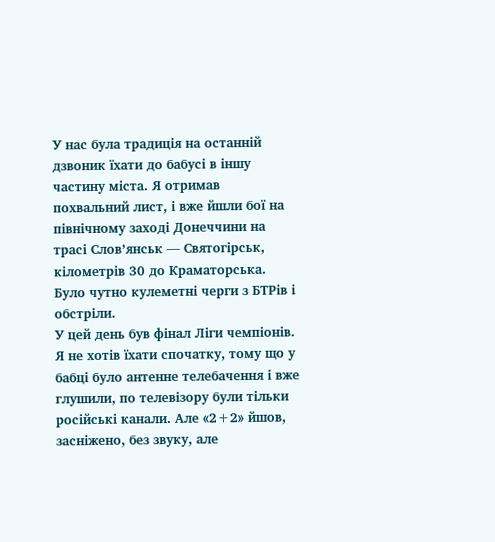У нас була традиція на останній дзвоник їхати до бабусі в іншу частину міста. Я отримав похвальний лист, і вже йшли бої на північному заході Донеччини на трасі Слов’янськ — Святогірськ, кілометрів 30 до Краматорська. Було чутно кулеметні черги з БТРів і обстріли.
У цей день був фінал Ліги чемпіонів. Я не хотів їхати спочатку, тому що у бабці було антенне телебачення і вже глушили, по телевізору були тільки російські канали. Але «2+2» йшов, засніжено, без звуку, але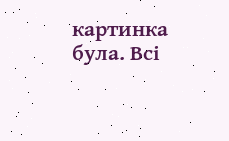картинка була. Всі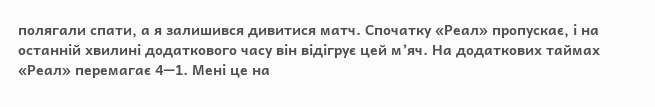полягали спати, а я залишився дивитися матч. Спочатку «Реал» пропускає, і на останній хвилині додаткового часу він відігрує цей м’яч. На додаткових таймах «Реал» перемагає 4—1. Мені це на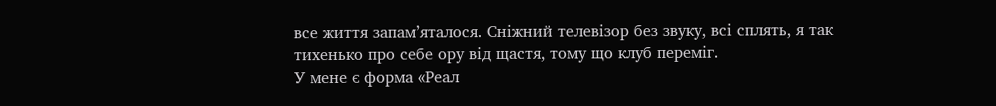все життя запам’яталося. Сніжний телевізор без звуку, всі сплять, я так тихенько про себе ору від щастя, тому що клуб переміг.
У мене є форма «Реал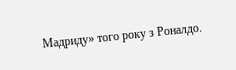Мадриду» того року з Роналдо.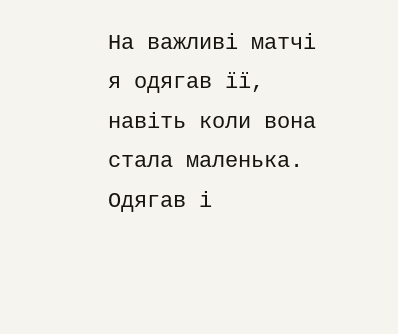На важливі матчі я одягав її, навіть коли вона стала маленька. Одягав і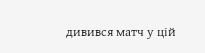дивився матч у цій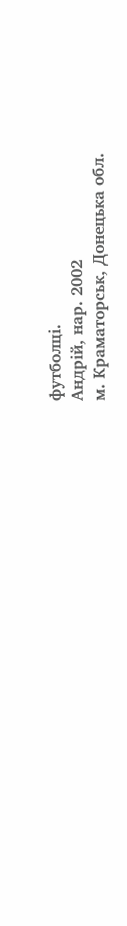футболці.
Андрій, нар. 2002
м. Краматорськ, Донецька обл.